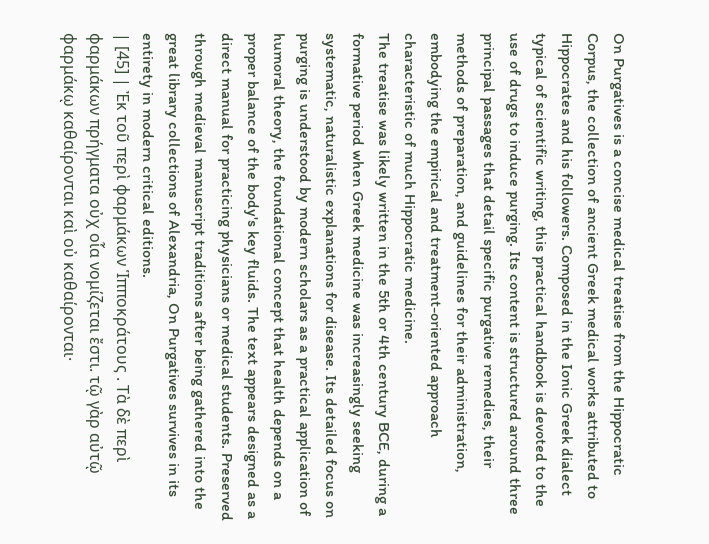On Purgatives is a concise medical treatise from the Hippocratic Corpus, the collection of ancient Greek medical works attributed to Hippocrates and his followers. Composed in the Ionic Greek dialect typical of scientific writing, this practical handbook is devoted to the use of drugs to induce purging. Its content is structured around three principal passages that detail specific purgative remedies, their methods of preparation, and guidelines for their administration, embodying the empirical and treatment-oriented approach characteristic of much Hippocratic medicine.
The treatise was likely written in the 5th or 4th century BCE, during a formative period when Greek medicine was increasingly seeking systematic, naturalistic explanations for disease. Its detailed focus on purging is understood by modern scholars as a practical application of humoral theory, the foundational concept that health depends on a proper balance of the body's key fluids. The text appears designed as a direct manual for practicing physicians or medical students. Preserved through medieval manuscript traditions after being gathered into the great library collections of Alexandria, On Purgatives survives in its entirety in modern critical editions.
| [45] | Ἐκ τοῦ περὶ φαρμάκων Ἱπποκράτους . Τὰ δὲ περὶ φαρμάκων πρήγματα οὐχ οἷα νομίζεται ἔστι. τῷ γὰρ αὐτῷ φαρμάκῳ καθαίρονται καὶ οὐ καθαίρονται·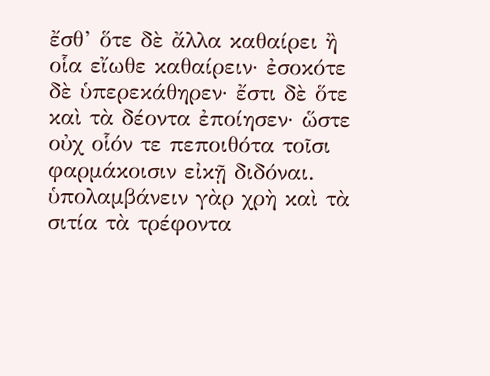ἔσθ’ ὅτε δὲ ἄλλα καθαίρει ἢ οἷα εἴωθε καθαίρειν· ἐσοκότε δὲ ὑπερεκάθηρεν· ἔστι δὲ ὅτε καὶ τὰ δέοντα ἐποίησεν· ὥστε οὐχ οἷόν τε πεποιθότα τοῖσι φαρμάκοισιν εἰκῇ διδόναι. ὑπολαμβάνειν γὰρ χρὴ καὶ τὰ σιτία τὰ τρέφοντα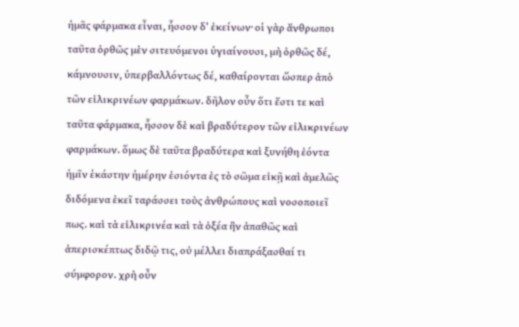ἡμᾶς φάρμακα εἶναι, ἧσσον δ’ ἐκείνων· οἱ γὰρ ἄνθρωποι ταῦτα ὀρθῶς μὲν σιτευόμενοι ὑγιαίνουσι, μὴ ὀρθῶς δέ, κάμνουσιν, ὑπερβαλλόντως δέ, καθαίρονται ὥσπερ ἀπὸ τῶν εἰλικρινέων φαρμάκων. δῆλον οὖν ὅτι ἔστι τε καὶ ταῦτα φάρμακα, ἧσσον δὲ καὶ βραδύτερον τῶν εἰλικρινέων φαρμάκων. ὅμως δὲ ταῦτα βραδύτερα καὶ ξυνήθη ἐόντα ἡμῖν ἑκάστην ἡμέρην ἐσιόντα ἐς τὸ σῶμα εἰκῇ καὶ ἀμελῶς διδόμενα ἐκεῖ ταράσσει τοὺς ἀνθρώπους καὶ νοσοποιεῖ πως. καὶ τὰ εἰλικρινέα καὶ τὰ ὀξέα ἢν ἀπαθῶς καὶ ἀπερισκέπτως διδῷ τις, οὐ μέλλει διαπράξασθαί τι σύμφορον. χρὴ οὖν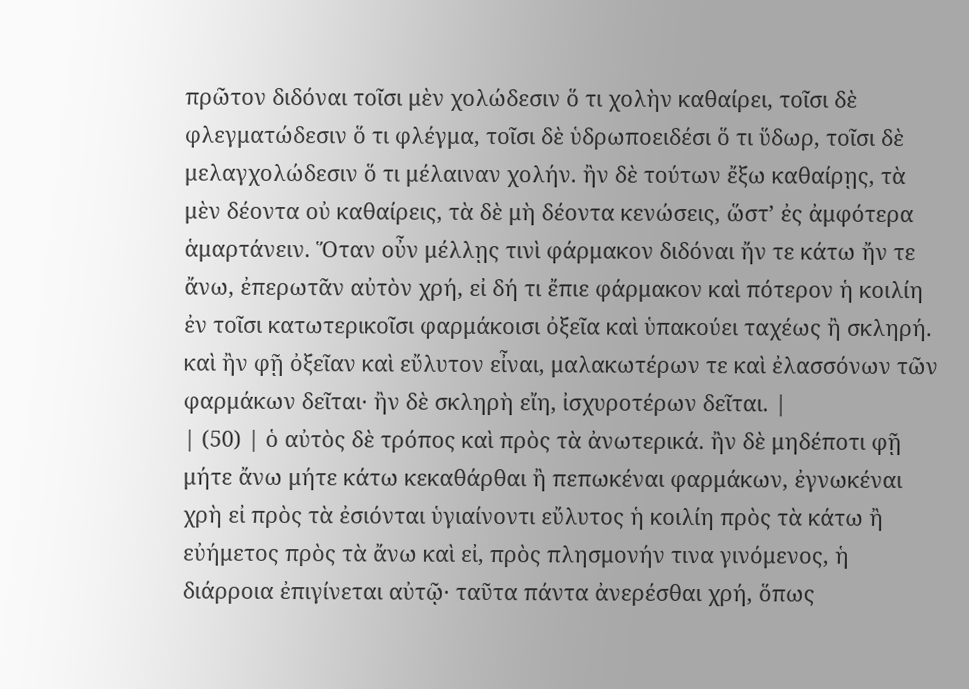πρῶτον διδόναι τοῖσι μὲν χολώδεσιν ὅ τι χολὴν καθαίρει, τοῖσι δὲ φλεγματώδεσιν ὅ τι φλέγμα, τοῖσι δὲ ὑδρωποειδέσι ὅ τι ὕδωρ, τοῖσι δὲ μελαγχολώδεσιν ὅ τι μέλαιναν χολήν. ἢν δὲ τούτων ἔξω καθαίρῃς, τὰ μὲν δέοντα οὐ καθαίρεις, τὰ δὲ μὴ δέοντα κενώσεις, ὥστ’ ἐς ἀμφότερα ἁμαρτάνειν. Ὅταν οὖν μέλλῃς τινὶ φάρμακον διδόναι ἤν τε κάτω ἤν τε ἄνω, ἐπερωτᾶν αὐτὸν χρή, εἰ δή τι ἔπιε φάρμακον καὶ πότερον ἡ κοιλίη ἐν τοῖσι κατωτερικοῖσι φαρμάκοισι ὀξεῖα καὶ ὑπακούει ταχέως ἢ σκληρή. καὶ ἢν φῇ ὀξεῖαν καὶ εὔλυτον εἶναι, μαλακωτέρων τε καὶ ἐλασσόνων τῶν φαρμάκων δεῖται· ἢν δὲ σκληρὴ εἴη, ἰσχυροτέρων δεῖται. |
| (50) | ὁ αὐτὸς δὲ τρόπος καὶ πρὸς τὰ ἀνωτερικά. ἢν δὲ μηδέποτι φῇ μήτε ἄνω μήτε κάτω κεκαθάρθαι ἢ πεπωκέναι φαρμάκων, ἐγνωκέναι χρὴ εἰ πρὸς τὰ ἐσιόνται ὑγιαίνοντι εὔλυτος ἡ κοιλίη πρὸς τὰ κάτω ἢ εὐήμετος πρὸς τὰ ἄνω καὶ εἰ, πρὸς πλησμονήν τινα γινόμενος, ἡ διάρροια ἐπιγίνεται αὐτῷ· ταῦτα πάντα ἀνερέσθαι χρή, ὅπως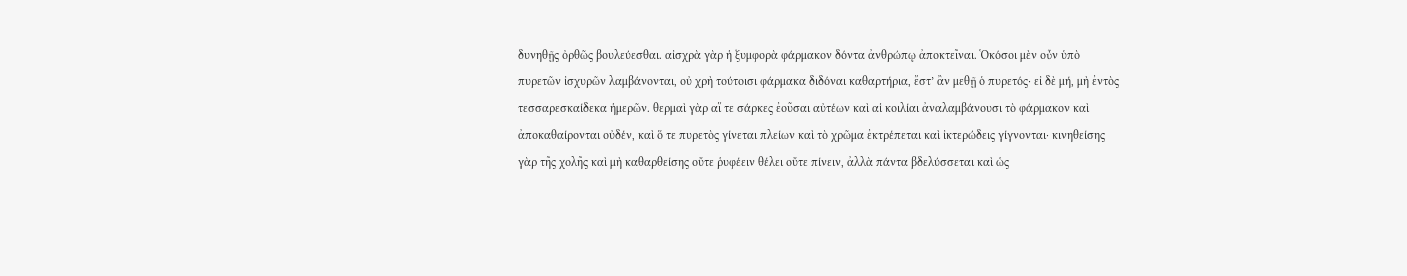δυνηθῇς ὀρθῶς βουλεύεσθαι. αἰσχρὰ γὰρ ἡ ξυμφορὰ φάρμακον δόντα ἀνθρώπῳ ἀποκτεῖναι. Ὁκόσοι μὲν οὖν ὑπὸ πυρετῶν ἰσχυρῶν λαμβάνονται, οὐ χρὴ τούτοισι φάρμακα διδόναι καθαρτήρια, ἔστ’ ἂν μεθῇ ὁ πυρετός· εἰ δὲ μή, μὴ ἐντὸς τεσσαρεσκαίδεκα ἡμερῶν. θερμαὶ γὰρ αἵ τε σάρκες ἐοῦσαι αὐτέων καὶ αἱ κοιλίαι ἀναλαμβάνουσι τὸ φάρμακον καὶ ἀποκαθαίρονται οὐδέν, καὶ ὅ τε πυρετὸς γίνεται πλείων καὶ τὸ χρῶμα ἐκτρέπεται καὶ ἰκτερώδεις γίγνονται· κινηθείσης γὰρ τῆς χολῆς καὶ μὴ καθαρθείσης οὔτε ῥυφέειν θέλει οὔτε πίνειν, ἀλλὰ πάντα βδελύσσεται καὶ ὡς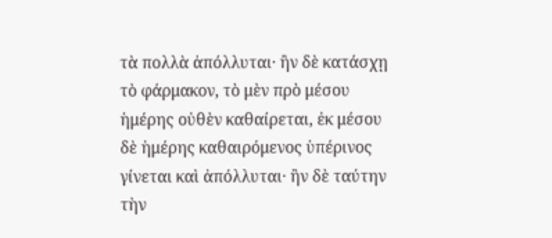τὰ πολλὰ ἀπόλλυται· ἢν δὲ κατάσχῃ τὸ φάρμακον, τὸ μὲν πρὸ μέσου ἡμέρης οὐθὲν καθαίρεται, ἐκ μέσου δὲ ἡμέρης καθαιρόμενος ὑπέρινος γίνεται καὶ ἀπόλλυται· ἢν δὲ ταύτην τὴν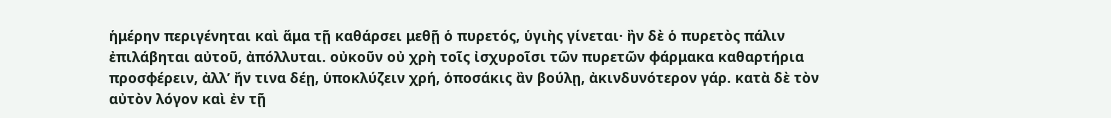ἡμέρην περιγένηται καὶ ἅμα τῇ καθάρσει μεθῇ ὁ πυρετός, ὑγιὴς γίνεται· ἢν δὲ ὁ πυρετὸς πάλιν ἐπιλάβηται αὐτοῦ, ἀπόλλυται. οὐκοῦν οὐ χρὴ τοῖς ἰσχυροῖσι τῶν πυρετῶν φάρμακα καθαρτήρια προσφέρειν, ἀλλ’ ἤν τινα δέῃ, ὑποκλύζειν χρή, ὁποσάκις ἂν βούλῃ, ἀκινδυνότερον γάρ. κατὰ δὲ τὸν αὐτὸν λόγον καὶ ἐν τῇ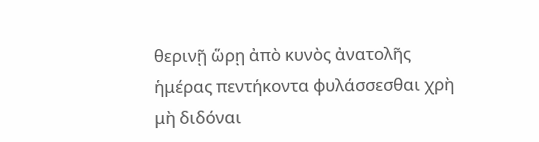θερινῇ ὥρῃ ἀπὸ κυνὸς ἀνατολῆς ἡμέρας πεντήκοντα φυλάσσεσθαι χρὴ μὴ διδόναι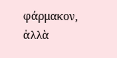φάρμακον, ἀλλὰ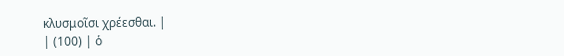κλυσμοῖσι χρέεσθαι. |
| (100) | ὁ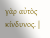γὰρ αὐτὸς κίνδυνος. |